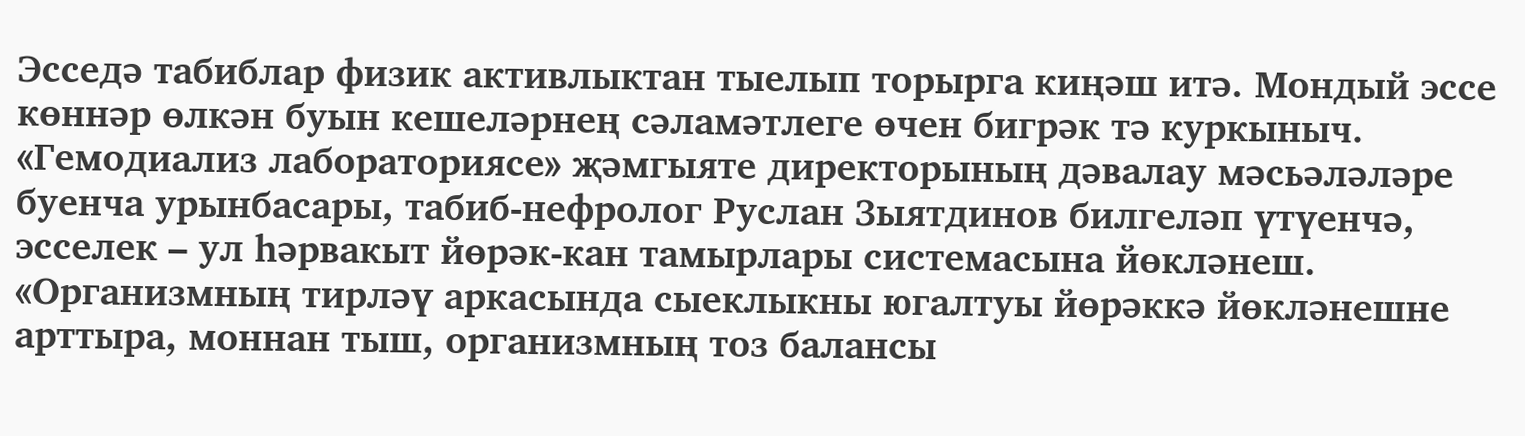Эсседә табиблар физик активлыктан тыелып торырга киңәш итә. Мондый эссе көннәр өлкән буын кешеләрнең сәламәтлеге өчен бигрәк тә куркыныч.
«Гемодиализ лабораториясе» җәмгыяте директорының дәвалау мәсьәләләре буенча урынбасары, табиб-нефролог Руслан Зыятдинов билгеләп үтүенчә, эсселек – ул һәрвакыт йөрәк-кан тамырлары системасына йөкләнеш.
«Организмның тирләү аркасында сыеклыкны югалтуы йөрәккә йөкләнешне арттыра, моннан тыш, организмның тоз балансы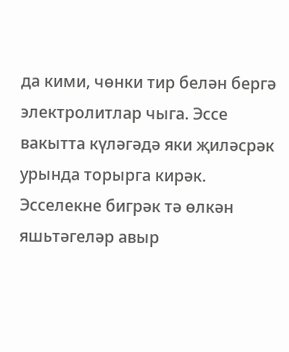да кими, чөнки тир белән бергә электролитлар чыга. Эссе вакытта күләгәдә яки җиләсрәк урында торырга кирәк. Эсселекне бигрәк тә өлкән яшьтәгеләр авыр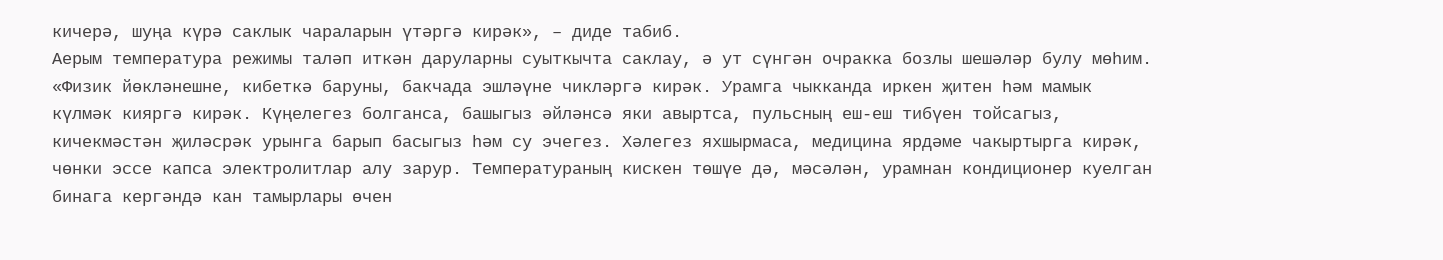кичерә, шуңа күрә саклык чараларын үтәргә кирәк», – диде табиб.
Аерым температура режимы таләп иткән даруларны суыткычта саклау, ә ут сүнгән очракка бозлы шешәләр булу мөһим.
«Физик йөкләнешне, кибеткә баруны, бакчада эшләүне чикләргә кирәк. Урамга чыкканда иркен җитен һәм мамык күлмәк кияргә кирәк. Күңелегез болганса, башыгыз әйләнсә яки авыртса, пульсның еш-еш тибүен тойсагыз, кичекмәстән җиләсрәк урынга барып басыгыз һәм су эчегез. Хәлегез яхшырмаса, медицина ярдәме чакыртырга кирәк, чөнки эссе капса электролитлар алу зарур. Температураның кискен төшүе дә, мәсәлән, урамнан кондиционер куелган бинага кергәндә кан тамырлары өчен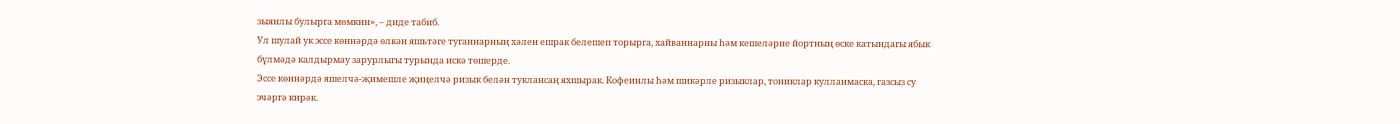зыянлы булырга мөмкин», – диде табиб.
Ул шулай ук эссе көннәрдә өлкән яшьтәге туганнарның хәлен ешрак белешеп торырга, хайваннарны һәм кешеләрне йортның өске катындагы ябык бүлмәдә калдырмау зарурлыгы турында искә төшерде.
Эссе көннәрдә яшелчә-җимешле җиңелчә ризык белән туклансаң яхшырак. Кофеинлы һәм шикәрле ризыклар, тониклар кулланмаска, газсыз су эчәргә кирәк.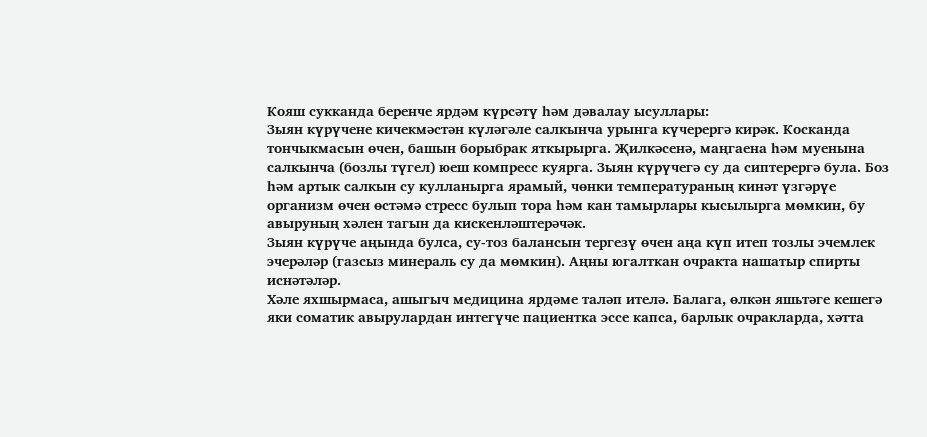Кояш сукканда беренче ярдәм күрсәтү һәм дәвалау ысуллары:
Зыян күрүчене кичекмәстән күләгәле салкынча урынга күчерергә кирәк. Косканда тончыкмасын өчен, башын борыбрак яткырырга. Җилкәсенә, маңгаена һәм муенына салкынча (бозлы түгел) юеш компресс куярга. Зыян күрүчегә су да сиптерергә була. Боз һәм артык салкын су кулланырга ярамый, чөнки температураның кинәт үзгәрүе организм өчен өстәмә стресс булып тора һәм кан тамырлары кысылырга мөмкин, бу авыруның хәлен тагын да кискенләштерәчәк.
Зыян күрүче аңында булса, су-тоз балансын тергезү өчен аңа күп итеп тозлы эчемлек эчерәләр (газсыз минераль су да мөмкин). Аңны югалткан очракта нашатыр спирты иснәтәләр.
Хәле яхшырмаса, ашыгыч медицина ярдәме таләп ителә. Балага, өлкән яшьтәге кешегә яки соматик авырулардан интегүче пациентка эссе капса, барлык очракларда, хәтта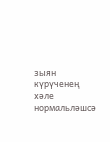зыян күрүченең хәле нормальләшсә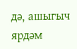дә, ашыгыч ярдәм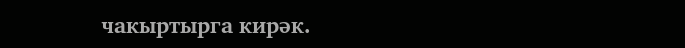чакыртырга кирәк.